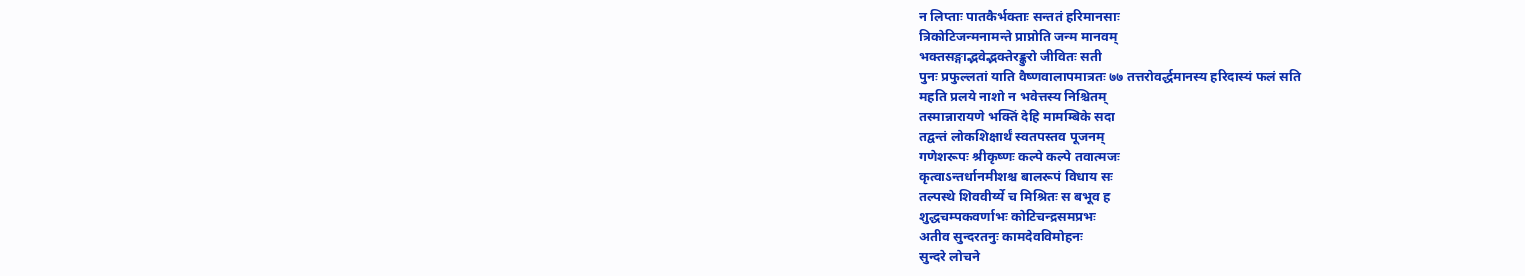न लिप्ताः पातकैर्भक्ताः सन्ततं हरिमानसाः
त्रिकोटिजन्मनामन्ते प्राप्नोति जन्म मानवम्
भक्तसङ्गाद्भवेद्भक्तेरङ्कुरो जीवितः सती
पुनः प्रफुल्लतां याति वैष्णवालापमात्रतः ७७ तत्तरोवर्द्धमानस्य हरिदास्यं फलं सति
महति प्रलये नाशो न भवेत्तस्य निश्चितम्
तस्मान्नारायणे भक्तिं देहि मामम्बिके सदा
तद्वन्तं लोकशिक्षार्थं स्वतपस्तव पूजनम्
गणेशरूपः श्रीकृष्णः कल्पे कल्पे तवात्मजः
कृत्वाऽन्तर्धानमीशश्च बालरूपं विधाय सः
तल्पस्थे शिववीर्य्ये च मिश्रितः स बभूव ह
शुद्धचम्पकवर्णाभः कोटिचन्द्रसमप्रभः
अतीव सुन्दरतनुः कामदेवविमोहनः
सुन्दरे लोचने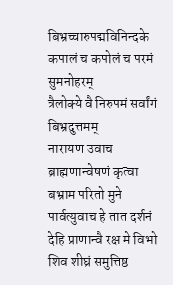बिभ्रच्चारुपद्मविनिन्दके
कपालं च कपोलं च परमं सुमनोहरम्
त्रैलोक्ये वै निरुपमं सर्वांगं बिभ्रदुत्तमम्
नारायण उवाच ब्राह्मणान्वेषणं कृत्वा बभ्राम परितो मुने
पार्वत्युवाच हे तात दर्शनं देहि प्राणान्वै रक्ष मे विभो
शिव शीघ्रं समुत्तिष्ठ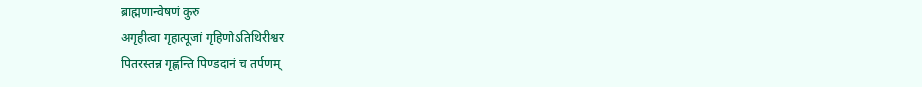ब्राह्मणान्वेषणं कुरु
अगृहीत्वा गृहात्पूजां गृहिणोऽतिथिरीश्वर
पितरस्तन्न गृह्णन्ति पिण्डदानं च तर्पणम्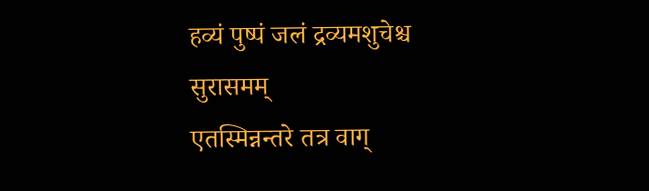हव्यं पुष्पं जलं द्रव्यमशुचेश्च सुरासमम्
एतस्मिन्नन्तरे तत्र वाग्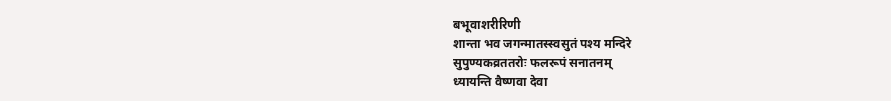बभूवाशरीरिणी
शान्ता भव जगन्मातस्स्वसुतं पश्य मन्दिरे
सुपुण्यकव्रततरोः फलरूपं सनातनम्
ध्यायन्ति वैष्णवा देवा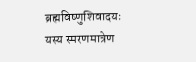ब्रह्मविष्णुशिवादयः
यस्य स्मरणमात्रेण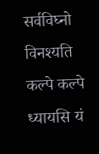सर्वविघ्नो विनश्यति
कल्पे कल्पे ध्यायसि यं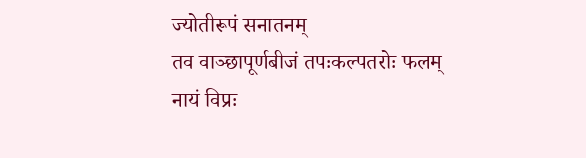ज्योतीरूपं सनातनम्
तव वाञ्छापूर्णबीजं तपःकल्पतरोः फलम्
नायं विप्रः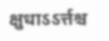क्षुधाऽऽर्त्तश्च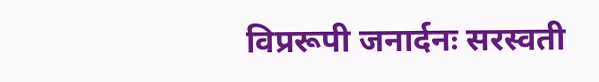विप्ररूपी जनार्दनः सरस्वती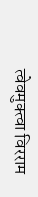त्वेवमुक्त्वा विरराम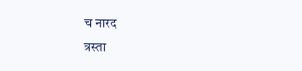च नारद
त्रस्ता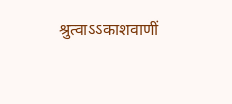श्रुत्वाऽऽकाशवाणीं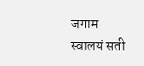जगाम स्वालयं सती